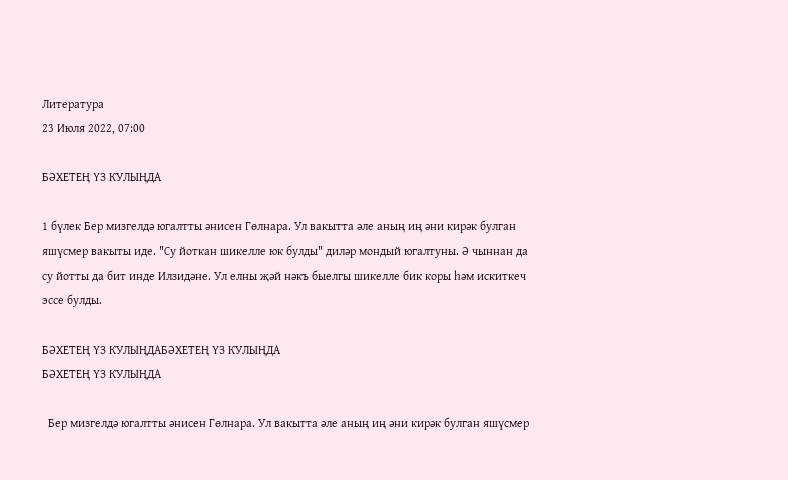Литература
23 Июля 2022, 07:00

БӘХЕТЕҢ ҮЗ КУЛЫҢДА

1 бүлек Бер мизгелдә югалтты әнисен Гөлнара. Ул вакытта әле аның иң әни кирәк булган яшүсмер вакыты иде. "Су йоткан шикелле юк булды" диләр мондый югалтуны. Ә чыннан да су йотты да бит инде Илзидәне. Ул елны җәй нәкъ быелгы шикелле бик коры һәм искиткеч эссе булды.

БӘХЕТЕҢ ҮЗ КУЛЫҢДАБӘХЕТЕҢ ҮЗ КУЛЫҢДА
БӘХЕТЕҢ ҮЗ КУЛЫҢДА

  Бер мизгелдә югалтты әнисен Гөлнара. Ул вакытта әле аның иң әни кирәк булган яшүсмер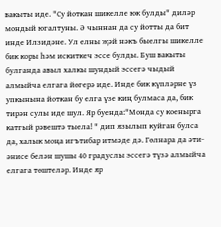вакыты иде. "Су йоткан шикелле юк булды" диләр мондый югалтуны. Ә чыннан да су йотты да бит инде Илзидәне. Ул елны җәй нәкъ быелгы шикелле бик коры һәм искиткеч эссе булды. Буш вакыты булганда авыл халкы шундый эссегә чыдый алмыйча елгага йөгерә иде. Инде бик күпләрне үз упкынына йоткан бу елга үзе киң булмаса да, бик тирән сулы иде шул. Яр буенда:"Монда су коенырга катгый рәвештә тыела! " дип язылып куйган булса да, халык моңа игътибар итмәде дә. Гөлнара да әти-әнисе белән шушы 40 градуслы эссегә түзә алмыйча елгага төштеләр. Инде яр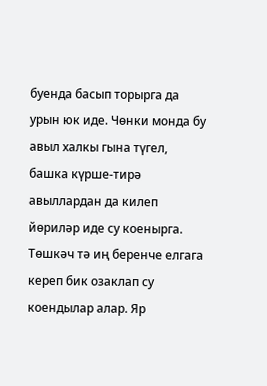буенда басып торырга да урын юк иде. Чөнки монда бу авыл халкы гына түгел, башка күрше-тирә авыллардан да килеп йөриләр иде су коенырга. Төшкәч тә иң беренче елгага кереп бик озаклап су коендылар алар. Яр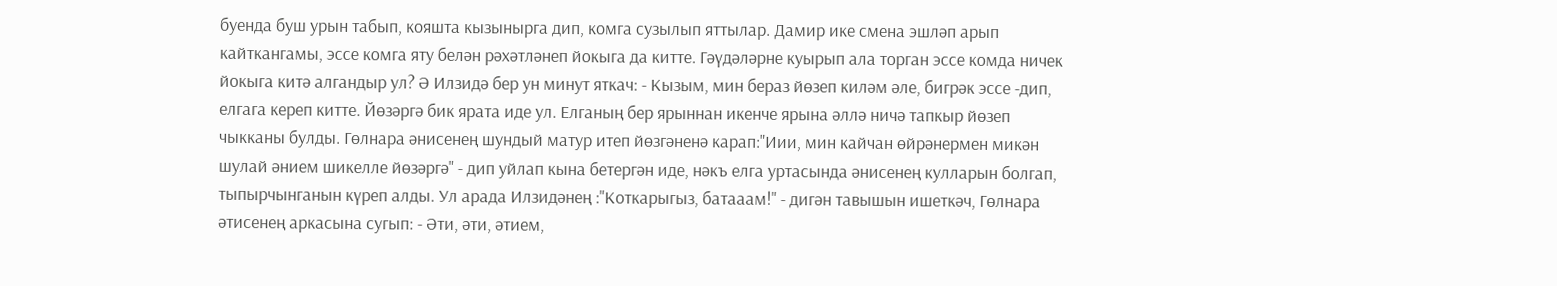буенда буш урын табып, кояшта кызынырга дип, комга сузылып яттылар. Дамир ике смена эшләп арып кайткангамы, эссе комга яту белән рәхәтләнеп йокыга да китте. Гәүдәләрне куырып ала торган эссе комда ничек йокыга китә алгандыр ул? Ә Илзидә бер ун минут яткач: - Кызым, мин бераз йөзеп киләм әле, бигрәк эссе -дип, елгага кереп китте. Йөзәргә бик ярата иде ул. Елганың бер ярыннан икенче ярына әллә ничә тапкыр йөзеп чыкканы булды. Гөлнара әнисенең шундый матур итеп йөзгәненә карап:"Иии, мин кайчан өйрәнермен микән шулай әнием шикелле йөзәргә" - дип уйлап кына бетергән иде, нәкъ елга уртасында әнисенең кулларын болгап, тыпырчынганын күреп алды. Ул арада Илзидәнең :"Коткарыгыз, батааам!" - дигән тавышын ишеткәч, Гөлнара әтисенең аркасына сугып: - Әти, әти, әтием,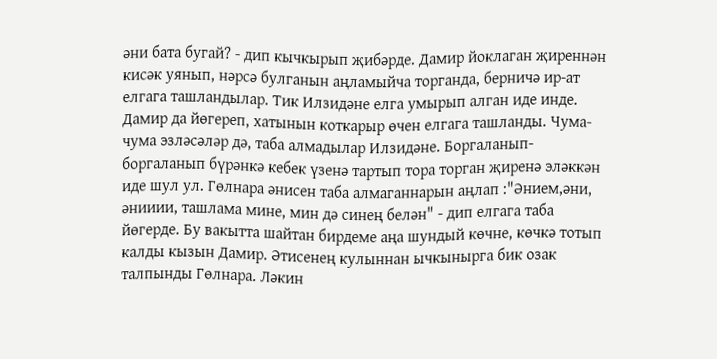әни бата бугай? - дип кычкырып җибәрде. Дамир йоклаган җиреннән кисәк уянып, нәрсә булганын аңламыйча торганда, берничә ир-ат елгага ташландылар. Тик Илзидәне елга умырып алган иде инде. Дамир да йөгереп, хатынын коткарыр өчен елгага ташланды. Чума-чума эзләсәләр дә, таба алмадылар Илзидәне. Боргаланып-боргаланып бүрәнкә кебек үзенә тартып тора торган җиренә эләккән иде шул ул. Гөлнара әнисен таба алмаганнарын аңлап :"Әнием,әни, әнииии, ташлама мине, мин дә синең белән" - дип елгага таба йөгерде. Бу вакытта шайтан бирдеме аңа шундый көчне, көчкә тотып калды кызын Дамир. Әтисенең кулыннан ычкынырга бик озак талпынды Гөлнара. Ләкин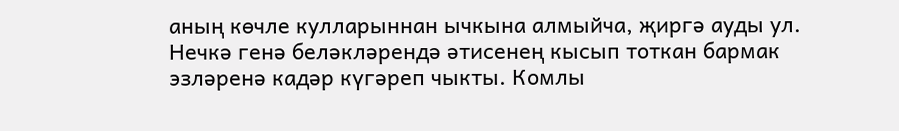аның көчле кулларыннан ычкына алмыйча, җиргә ауды ул. Нечкә генә беләкләрендә әтисенең кысып тоткан бармак эзләренә кадәр күгәреп чыкты. Комлы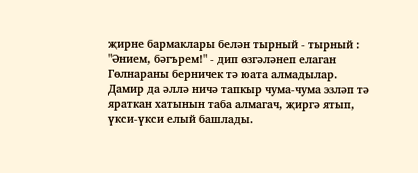җирне бармаклары белән тырный - тырный : "Әнием, бәгърем!" - дип өзгәләнеп елаган Гөлнараны берничек тә юата алмадылар. Дамир да әллә ничә тапкыр чума-чума эзләп тә яраткан хатынын таба алмагач, җиргә ятып, үкси-үкси елый башлады.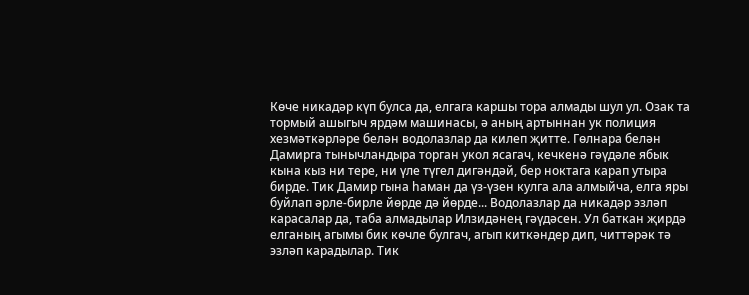Көче никадәр күп булса да, елгага каршы тора алмады шул ул. Озак та тормый ашыгыч ярдәм машинасы, ә аның артыннан ук полиция хезмәткәрләре белән водолазлар да килеп җитте. Гөлнара белән Дамирга тынычландыра торган укол ясагач, кечкенә гәүдәле ябык кына кыз ни тере, ни үле түгел дигәндәй, бер ноктага карап утыра бирде. Тик Дамир гына һаман да үз-үзен кулга ала алмыйча, елга яры буйлап әрле-бирле йөрде дә йөрде... Водолазлар да никадәр эзләп карасалар да, таба алмадылар Илзидәнең гәүдәсен. Ул баткан җирдә елганың агымы бик көчле булгач, агып киткәндер дип, читтәрәк тә эзләп карадылар. Тик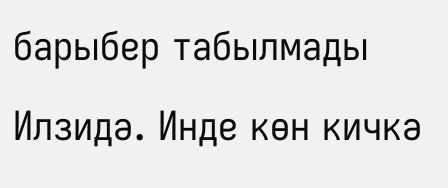барыбер табылмады Илзидә. Инде көн кичкә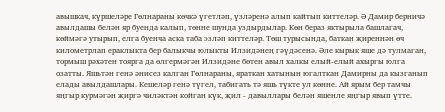авышкач, күршеләре Гөлнараны көчкә үгетләп, үзләренә алып кайтып киттеләр. Ә Дамир берничә авылдашы белән яр буенда калып, төнне шунда уздырдылар. Көн бераз яктырыла башлагач, көймәгә утырып, елга буенча аска таба эзләп киттеләр. Төш турысында, баткан җиреннән өч километрлап ераклыкта бер балыкчы юлыкты Илзидәнең гәүдәсенә. Әле кырык яше дә тулмаган, тормыш рәхәтен тоярга да өлгермәгән Илзидәне бөтен авыл халкы елый-елый ахыргы юлга озатты. Яшьтән генә әнисез калган Гөлнараны, яраткан хатынын югалткан Дамирны да кызганып елады авылдашлары. Кешеләр генә түгел, табигать тә яшь түкте ул көнне. Ай ярым бер тамчы яңгыр курмәгән җиргә чиләктән койган күк, җил - давыллары белән яшенле яңгыр явып үтте.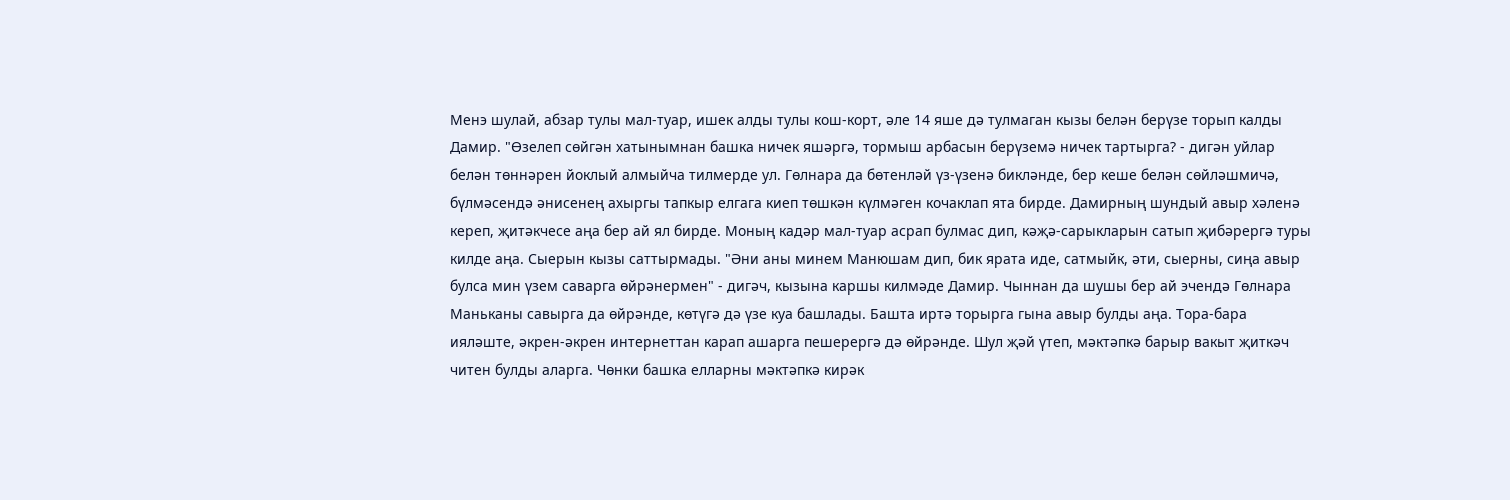Менэ шулай, абзар тулы мал-туар, ишек алды тулы кош-корт, әле 14 яше дә тулмаган кызы белән берүзе торып калды Дамир. "Өзелеп сөйгән хатынымнан башка ничек яшәргә, тормыш арбасын берүземә ничек тартырга? - дигән уйлар белән төннәрен йоклый алмыйча тилмерде ул. Гөлнара да бөтенләй үз-үзенә бикләнде, бер кеше белән сөйләшмичә, бүлмәсендә әнисенең ахыргы тапкыр елгага киеп төшкән күлмәген кочаклап ята бирде. Дамирның шундый авыр хәленә кереп, җитәкчесе аңа бер ай ял бирде. Моның кадәр мал-туар асрап булмас дип, кәҗә-сарыкларын сатып җибәрергә туры килде аңа. Сыерын кызы саттырмады. "Әни аны минем Манюшам дип, бик ярата иде, сатмыйк, әти, сыерны, сиңа авыр булса мин үзем саварга өйрәнермен" - дигәч, кызына каршы килмәде Дамир. Чыннан да шушы бер ай эчендә Гөлнара Маньканы савырга да өйрәнде, көтүгә дә үзе куа башлады. Башта иртә торырга гына авыр булды аңа. Тора-бара ияләште, әкрен-әкрен интернеттан карап ашарга пешерергә дә өйрәнде. Шул җәй үтеп, мәктәпкә барыр вакыт җиткәч читен булды аларга. Чөнки башка елларны мәктәпкә кирәк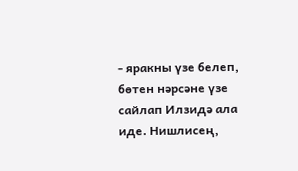- яракны үзе белеп, бөтен нәрсәне үзе сайлап Илзидә ала иде. Нишлисең,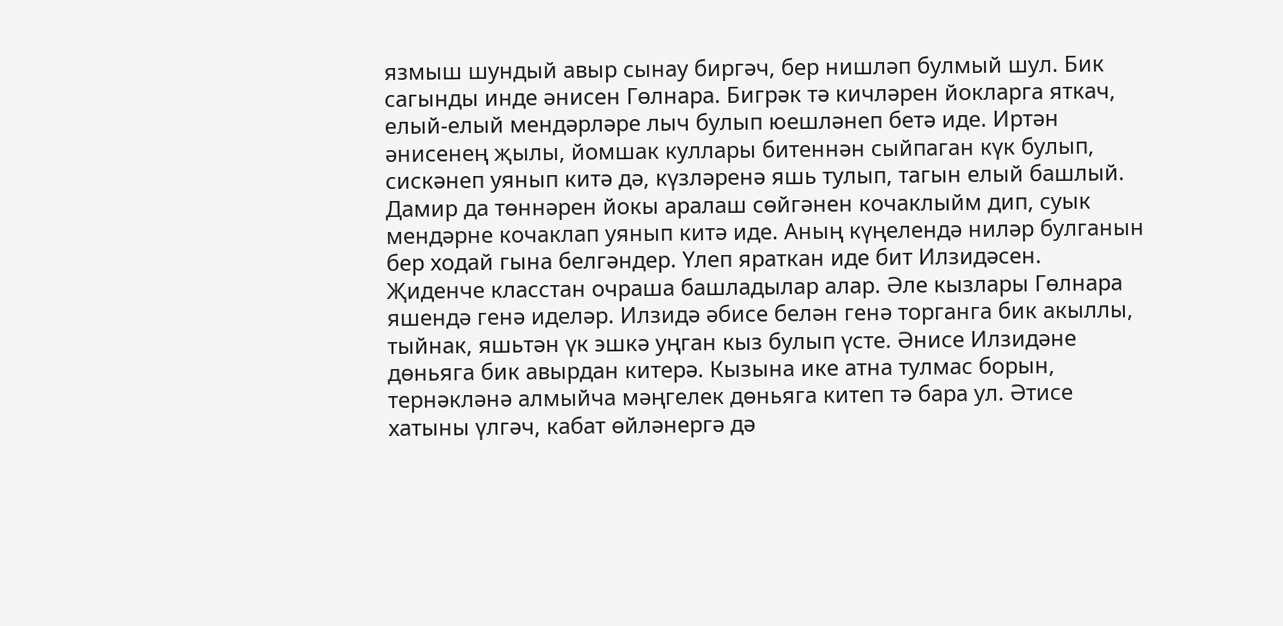язмыш шундый авыр сынау биргәч, бер нишләп булмый шул. Бик сагынды инде әнисен Гөлнара. Бигрәк тә кичләрен йокларга яткач, елый-елый мендәрләре лыч булып юешләнеп бетә иде. Иртән әнисенең җылы, йомшак куллары битеннән сыйпаган күк булып, сискәнеп уянып китә дә, күзләренә яшь тулып, тагын елый башлый. Дамир да төннәрен йокы аралаш сөйгәнен кочаклыйм дип, суык мендәрне кочаклап уянып китә иде. Аның күңелендә ниләр булганын бер ходай гына белгәндер. Үлеп яраткан иде бит Илзидәсен. Җиденче класстан очраша башладылар алар. Әле кызлары Гөлнара яшендә генә иделәр. Илзидә әбисе белән генә торганга бик акыллы, тыйнак, яшьтән үк эшкә уңган кыз булып үсте. Әнисе Илзидәне дөньяга бик авырдан китерә. Кызына ике атна тулмас борын, тернәкләнә алмыйча мәңгелек дөньяга китеп тә бара ул. Әтисе хатыны үлгәч, кабат өйләнергә дә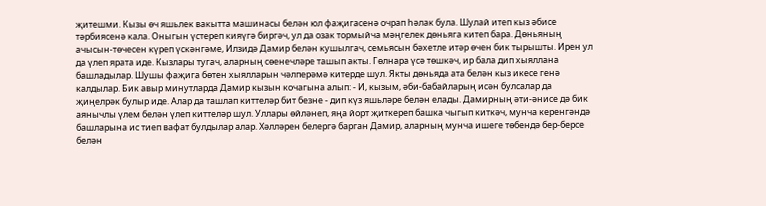җитешми. Кызы өч яшьлек вакытта машинасы белән юл фаҗигасенә очрап һәлак була. Шулай итеп кыз әбисе тәрбиясенә кала. Оныгын үстереп кияүгә биргәч, ул да озак тормыйча мәңгелек дөньяга китеп бара. Дөньяның ачысын-төчесен күреп үскәнгәме, Илзидә Дамир белән кушылгач, семьясын бәхетле итәр өчен бик тырышты. Ирен ул да үлеп ярата иде. Кызлары тугач, аларның сөенечләре ташып акты. Гөлнара үсә төшкәч, ир бала дип хыяллана башладылар. Шушы фаҗига бөтен хыялларын чәлперәмә китерде шул. Якты дөньяда ата белән кыз икесе генә калдылар. Бик авыр минутларда Дамир кызын кочагына алып: - И, кызым, әби-бабайларың исән булсалар да җиңелрәк булыр иде. Алар да ташлап киттеләр бит безне - дип күз яшьләре белән елады. Дамирның әти-әнисе дә бик аянычлы үлем белән үлеп киттеләр шул. Уллары өйләнеп, яңа йорт җиткереп башка чыгып киткәч, мунча керенгәндә башларына ис тиеп вафат булдылар алар. Хәлләрен белергә барган Дамир, аларның мунча ишеге төбендә бер-берсе белән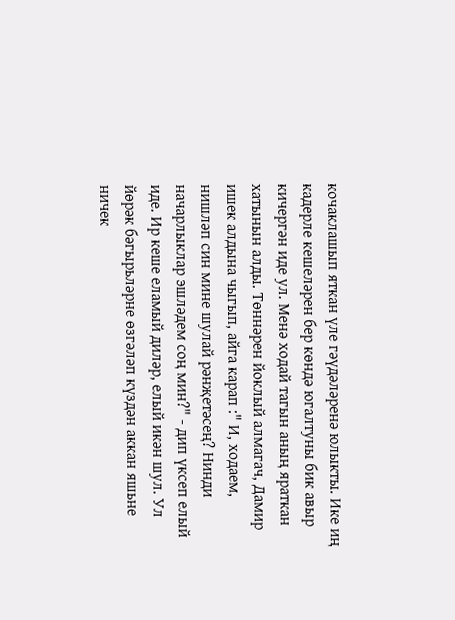кочаклашып яткан үле гәүдәләренә юлыкты. Ике иң кадерле кешеләрен бер көндә югалтуны бик авыр кичергән иде ул. Менә ходай тагын аның яраткан хатынын алды. Төннәрен йоклый алмагач, Дамир ишек алдына чыгып, айга карап :" И, ходаем, нишләп син мине шулай рәнҗетәсең? Нинди начарлыклар эшләдем соң мин?" - дип үксеп елый иде. Ир кеше еламый диләр, елый икән шул. Ул йөрәк бәгырьләрне өзгәләп күздән аккан яшьне ничек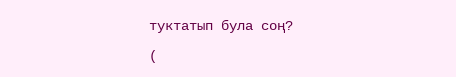туктатып була соң?

(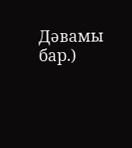Дәвамы бар.)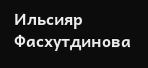Ильсияр Фасхутдинова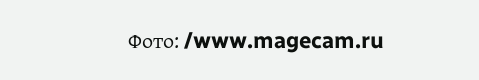Фото: /www.magecam.ru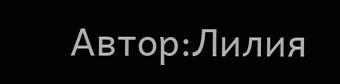Автор:Лилия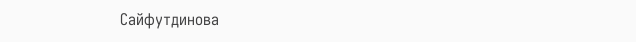Сайфутдинова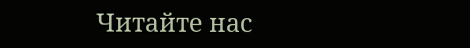Читайте нас